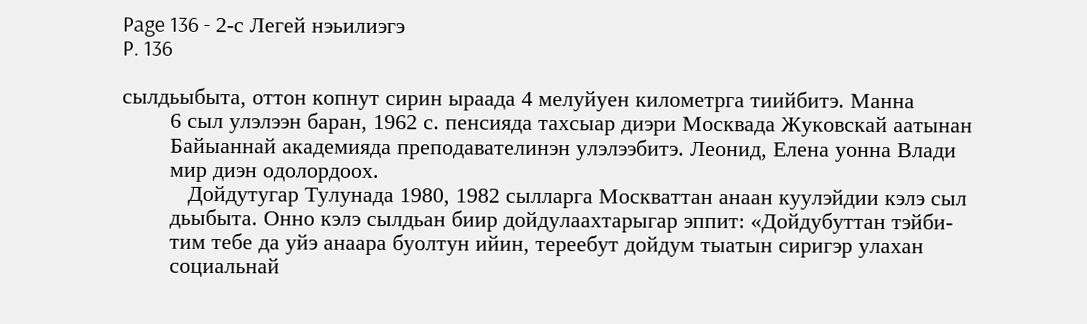Page 136 - 2-с Легей нэьилиэгэ
P. 136

сылдьыбыта, оттон копнут сирин ыраада 4 мелуйуен километрга тиийбитэ. Манна
        6 сыл улэлээн баран, 1962 с. пенсияда тахсыар диэри Москвада Жуковскай аатынан
        Байыаннай академияда преподавателинэн улэлээбитэ. Леонид, Елена уонна Влади
        мир диэн одолордоох.
           Дойдутугар Тулунада 1980, 1982 сылларга Москваттан анаан куулэйдии кэлэ сыл
        дьыбыта. Онно кэлэ сылдьан биир дойдулаахтарыгар эппит: «Дойдубуттан тэйби-
        тим тебе да уйэ анаара буолтун ийин, тереебут дойдум тыатын сиригэр улахан
        социальнай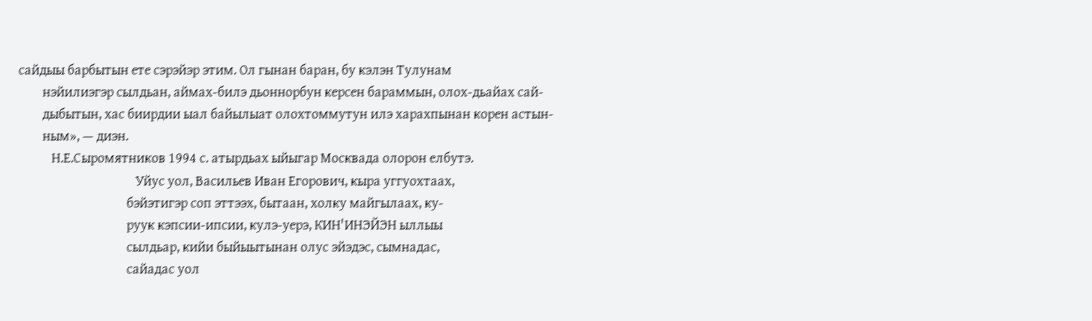сайдыы барбытын ете сэрэйэр этим. Ол гынан баран, бу кэлэн Тулунам
        нэйилиэгэр сылдьан, аймах-билэ дьоннорбун керсен бараммын, олох-дьайах сай-
        дыбытын, хас биирдии ыал байылыат олохтоммутун илэ харахпынан корен астын-
        ным», — диэн.
           Н.Е.Сыромятников 1994 с. атырдьах ыйыгар Москвада олорон елбутэ.
                                       Уйус уол, Васильев Иван Егорович, кыра уггуохтаах,
                                    бэйэтигэр соп эттээх, бытаан, холку майгылаах, ку-
                                    руук кэпсии-ипсии, кулэ-уерэ, КИН'ИНЭЙЭН ыллыы
                                    сылдьар, кийи быйыытынан олус эйэдэс, сымнадас,
                                    сайадас уол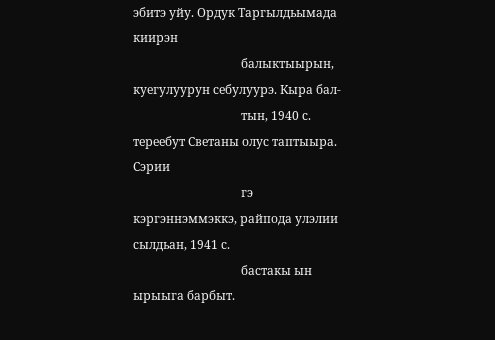эбитэ уйу. Ордук Таргылдьымада киирэн
                                    балыктыырын, куегулуурун себулуурэ. Кыра бал-
                                    тын, 1940 с. тереебут Светаны олус таптыыра. Сэрии
                                    гэ кэргэннэммэккэ, райпода улэлии сылдьан, 1941 с.
                                    бастакы ын ырыыга барбыт.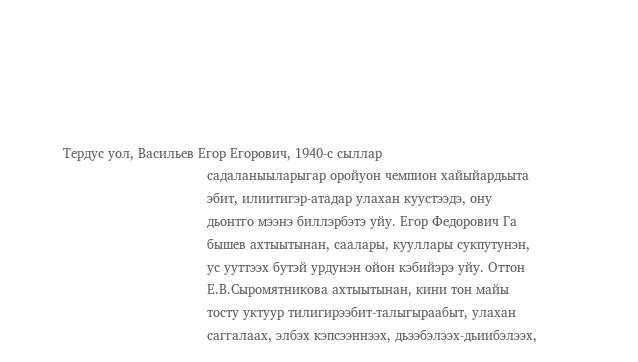Тердус уол, Васильев Егор Егорович, 1940-с сыллар
                                    садаланыыларыгар оройуон чемпион хайыйардьыта
                                    эбит, илиитигэр-атадар улахан куустээдэ, ону
                                    дьонтго мээнэ биллэрбэтэ уйу. Егор Федорович Га
                                    бышев ахтыытынан, саалары, кууллары сукпутунэн,
                                    ус ууттээх бутэй урдунэн ойон кэбийэрэ уйу. Оттон
                                    Е.В.Сыромятникова ахтыытынан, кини тон майы
                                    тосту уктуур тилигирээбит-талыгыраабыт, улахан
                                    саггалаах, элбэх кэпсээннээх, дьээбэлээх-дьиибэлээх,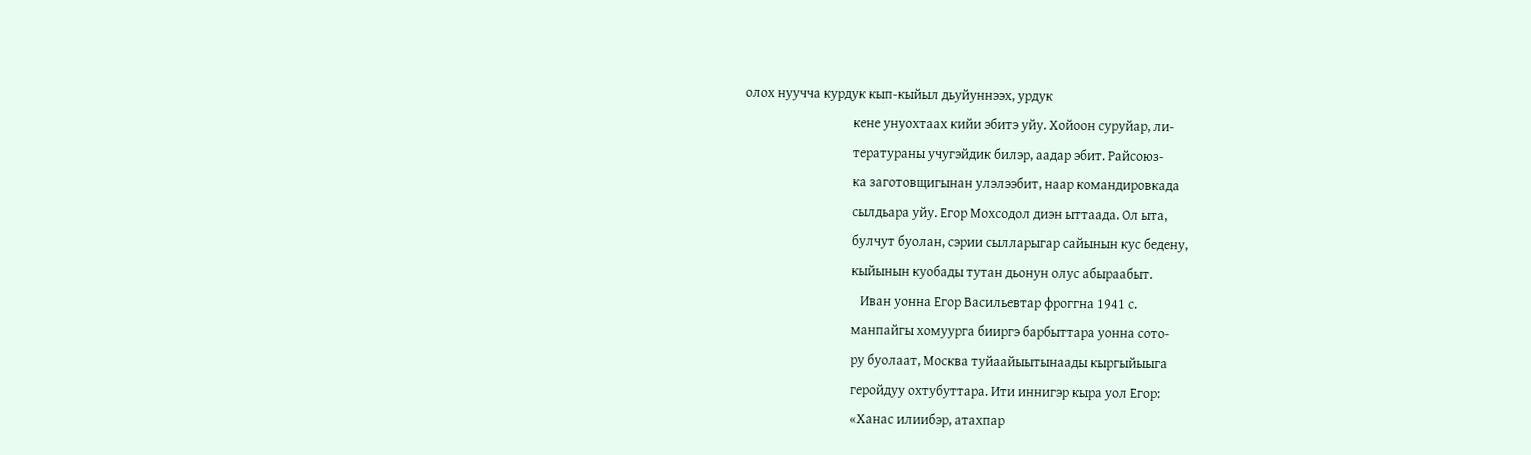олох нуучча курдук кып-кыйыл дьуйуннээх, урдук
                                    кене унуохтаах кийи эбитэ уйу. Хойоон суруйар, ли-
                                    тератураны учугэйдик билэр, аадар эбит. Райсоюз-
                                    ка заготовщигынан улэлээбит, наар командировкада
                                    сылдьара уйу. Егор Мохсодол диэн ыттаада. Ол ыта,
                                    булчут буолан, сэрии сылларыгар сайынын кус бедену,
                                    кыйынын куобады тутан дьонун олус абыраабыт.
                                       Иван уонна Егор Васильевтар фроггна 1941 с.
                                    манпайгы хомуурга бииргэ барбыттара уонна сото-
                                    ру буолаат, Москва туйаайыытынаады кыргыйыыга
                                    геройдуу охтубуттара. Ити иннигэр кыра уол Егор:
                                    «Ханас илиибэр, атахпар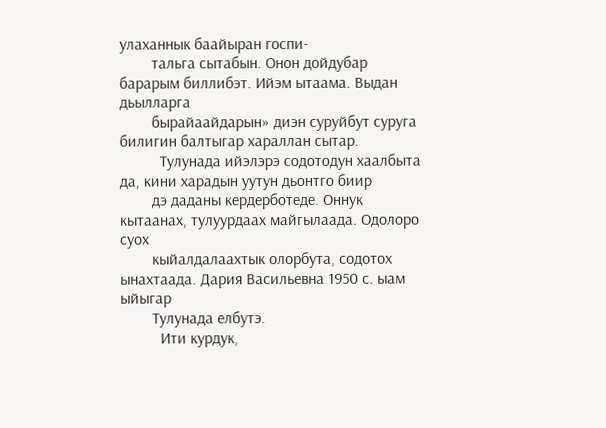улаханнык баайыран госпи-
        тальга сытабын. Онон дойдубар барарым биллибэт. Ийэм ытаама. Выдан дьылларга
        бырайаайдарын» диэн суруйбут суруга билигин балтыгар хараллан сытар.
          Тулунада ийэлэрэ содотодун хаалбыта да, кини харадын уутун дьонтго биир
        дэ даданы кердерботеде. Оннук кытаанах, тулуурдаах майгылаада. Одолоро суох
        кыйалдалаахтык олорбута, содотох ынахтаада. Дария Васильевна 1950 с. ыам ыйыгар
        Тулунада елбутэ.
          Ити курдук,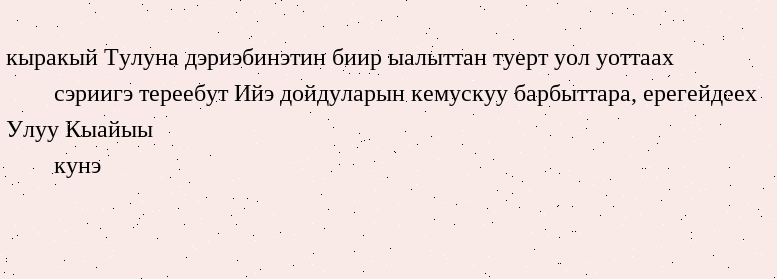кыракый Тулуна дэриэбинэтин биир ыалыттан туерт уол уоттаах
        сэриигэ тереебут Ийэ дойдуларын кемускуу барбыттара, ерегейдеех Улуу Кыайыы
        кунэ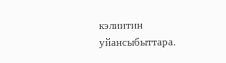кэлиитин уйансыбыттара.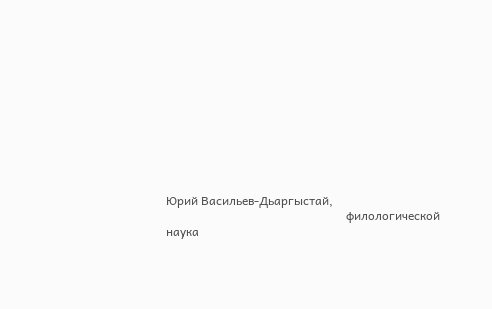Юрий Васильев-Дьаргыстай,
                                                            филологической наука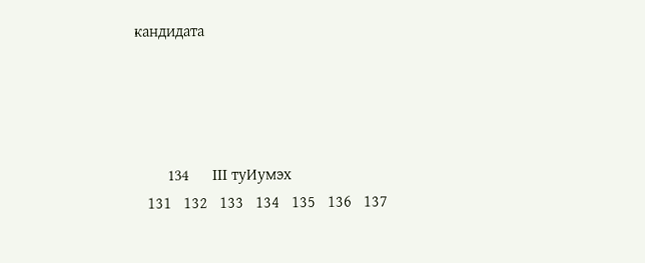кандидата




        134      III туИумэх
   131   132   133   134   135   136   137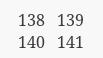138   139   140   141